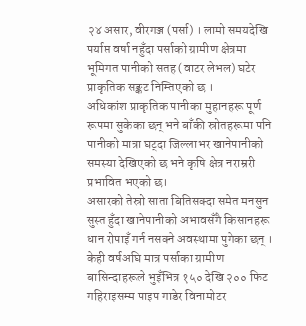२४ असार, वीरगञ्ज (पर्सा) । लामो समयदेखि पर्याप्त वर्षा नहुँदा पर्साको ग्रामीण क्षेत्रमा भूमिगत पानीको सतह (वाटर लेभल) घटेर प्राकृतिक सङ्कट निम्तिएको छ ।
अधिकांश प्राकृतिक पानीका मुहानहरू पूर्ण रूपमा सुकेका छन् भने बाँकी स्रोतहरूमा पनि पानीको मात्रा घट्दा जिल्लाभर खानेपानीको समस्या देखिएको छ भने कृषि क्षेत्र नराम्ररी प्रभावित भएको छ।
असारको तेस्रो साता बितिसक्दा समेत मनसुन सुस्त हुँदा खानेपानीको अभावसँगै किसानहरू धान रोपाइँ गर्न नसक्ने अवस्थामा पुगेका छन् ।
केही वर्षअघि मात्र पर्साका ग्रामीण बासिन्दाहरूले भुइँभित्र १५० देखि २०० फिट गहिराइसम्म पाइप गाडेर विनामोटर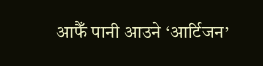आफैँ पानी आउने ‘आर्टिजन’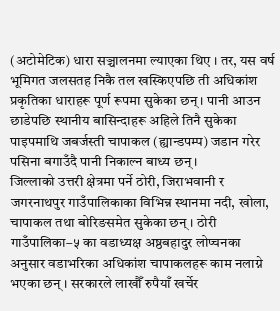(अटोमेटिक) धारा सञ्चालनमा ल्याएका थिए । तर, यस वर्ष भूमिगत जलसतह निकै तल खस्किएपछि ती अधिकांश प्रकृतिका धाराहरू पूर्ण रूपमा सुकेका छन् । पानी आउन छाडेपछि स्थानीय बासिन्दाहरू अहिले तिनै सुकेका पाइपमाथि जबर्जस्ती चापाकल (ह्यान्डपम्प) जडान गरेर पसिना बगाउँदै पानी निकाल्न बाध्य छन् ।
जिल्लाको उत्तरी क्षेत्रमा पर्ने ठोरी, जिराभवानी र जगरनाथपुर गाउँपालिकाका विभिन्न स्थानमा नदी, खोला, चापाकल तथा बोरिङसमेत सुकेका छन् । ठोरी गाउँपालिका–५ का वडाध्यक्ष अष्ठबहादुर लोप्चनका अनुसार वडाभरिका अधिकांश चापाकलहरू काम नलाग्ने भएका छन् । सरकारले लाखौँ रुपैयाँ खर्चेर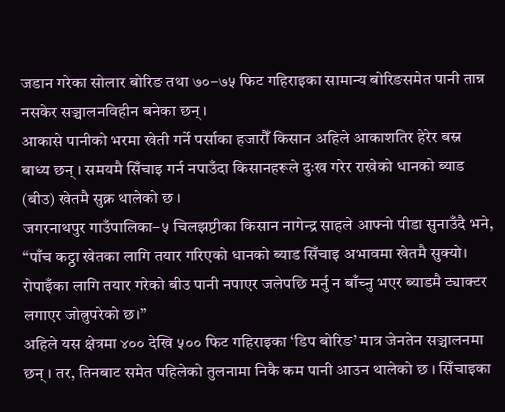जडान गरेका सोलार बोरिङ तथा ७०–७५ फिट गहिराइका सामान्य बोरिङसमेत पानी तान्न नसकेर सञ्चालनविहीन बनेका छन् ।
आकासे पानीको भरमा खेती गर्ने पर्साका हजारौँ किसान अहिले आकाशतिर हेरेर बस्न बाध्य छन् । समयमै सिँचाइ गर्न नपाउँदा किसानहरूले दुःख गरेर राखेको धानको ब्याड (बीउ) खेतमै सुक्न थालेको छ ।
जगरनाथपुर गाउँपालिका–५ चिलझप्टीका किसान नागेन्द्र साहले आफ्नो पीडा सुनाउँदै भने, “पाँच कट्ठा खेतका लागि तयार गरिएको धानको ब्याड सिँचाइ अभावमा खेतमै सुक्यो। रोपाइँका लागि तयार गरेको बीउ पानी नपाएर जलेपछि मर्नु न बाँच्नु भएर ब्याडमै ट्याक्टर लगाएर जोत्नुपरेको छ।”
अहिले यस क्षेत्रमा ४०० देखि ५०० फिट गहिराइका ‘डिप बोरिङ’ मात्र जेनतेन सञ्चालनमा छन् । तर, तिनबाट समेत पहिलेको तुलनामा निकै कम पानी आउन थालेको छ । सिँचाइका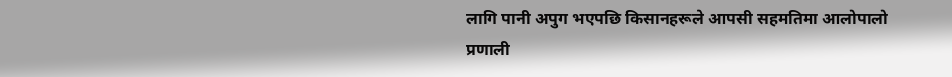लागि पानी अपुग भएपछि किसानहरूले आपसी सहमतिमा आलोपालो प्रणाली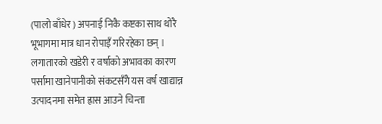(पालो बाँधेर) अपनाई निकै कष्टका साथ थोरै भूभागमा मात्र धान रोपाइँ गरिरहेका छन् ।
लगातारको खडेरी र वर्षाको अभावका कारण पर्सामा खानेपानीको संकटसँगै यस वर्ष खाद्यान्न उत्पादनमा समेत ह्रास आउने चिन्ता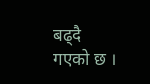बढ्दै गएको छ ।